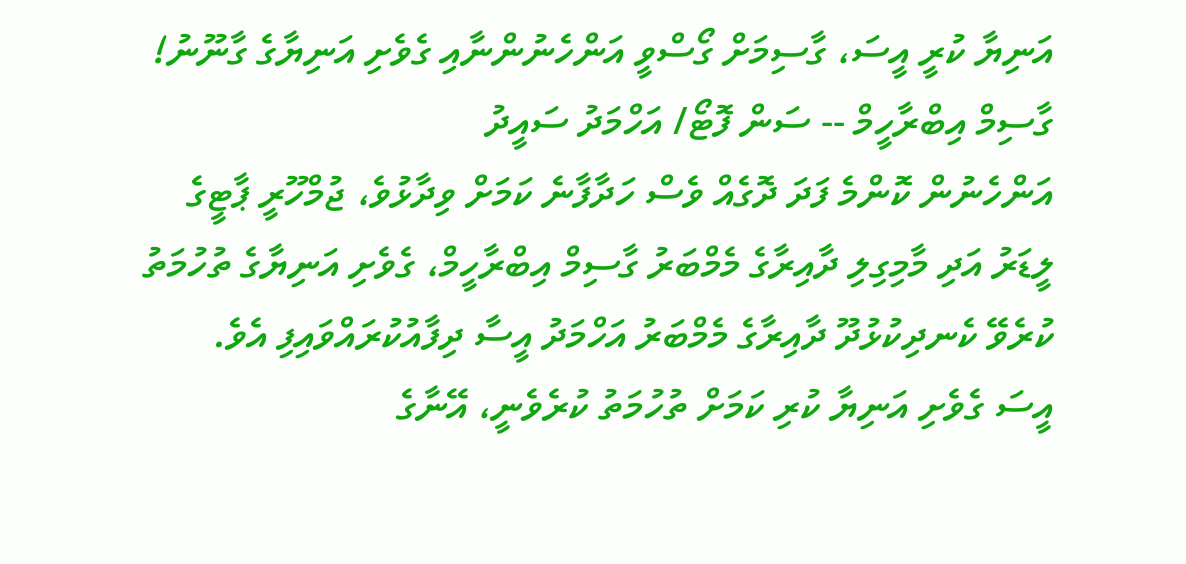އަނިޔާ ކުރީ އީސަ، ގާސިމަށް ގޯސްވީ އަންހެނުންނާއި ގެވެށި އަނިޔާގެ ގާނޫނު!
ގާސިމް އިބްރާހީމް -- ސަން ފޮޓޯ/ އަހްމަދު ސައީދު
އަންހެނުން ކޮންމެ ފަދަ ދޮގެއް ވެސް ހަދާފާނެ ކަމަށް ވިދާޅުވެ، ޖުމްހޫރީ ޕާޓީގެ ލީޑަރު އަދި މާމިގިލި ދާއިރާގެ މެމްބަރު ގާސިމް އިބްރާހީމް، ގެވެށި އަނިޔާގެ ތުހުމަތު ކުރެވޭ ކެނދިކުޅުދޫ ދާއިރާގެ މެމްބަރު އަހްމަދު އީސާ ދިފާއުކުރައްވައިފި އެވެ.
އީސަ ގެވެށި އަނިޔާ ކުރި ކަމަށް ތުހުމަތު ކުރެވެނީ، އޭނާގެ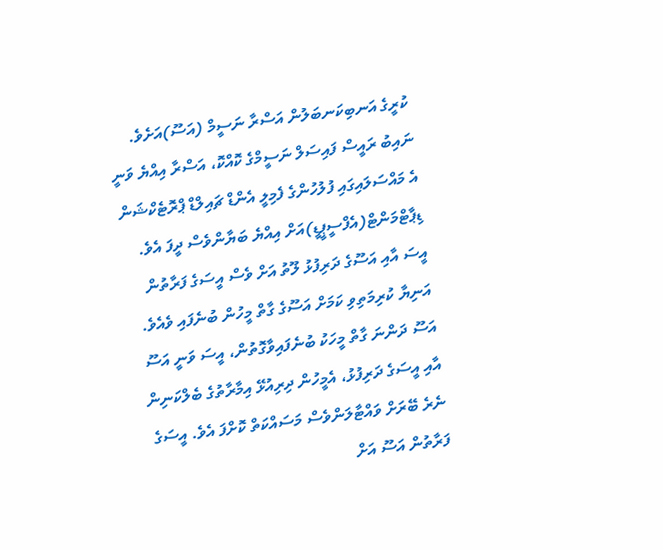ކުރީގެ އަނބިކަނބަލުން އަސްރާ ނަސީމް (އަސޫ)އަށެވެ. ނައިބު ރައީސް ފައިސަލް ނަސީމްގެ ކޮއްކޮ، އަސްރާ އިއްޔެ ވަނީ އެ މައްސަލައިގައި ފުލުހުންގެ ފެމިލީ އެންޑް ޗައިލްޑް ޕްރޮޓެކްޝަން ޑިޕާޓްމަންޓް(އެފްސީޕީޑީ)އަށް އިއްޔެ ބަޔާންވެސް ދީފަ އެވެ.
އީސަ އާއި އަސޫގެ ދަރިފުޅު ލޫތު އަށް ވެސް އީސަގެ ފަރާތުން އަނިޔާ ކުރިމަތިވި ކަމަށް އަސޫގެ ގާތް މީހުން ބުނެފައި ވެއެވެ.
އަސޫ ދަންނަ ގާތް މީހަކު ބުނެފައިވާގޮތުން، އީސަ ވަނީ އަސޫ އާއި އީސަގެ ދަރިފުޅު، އެމީހުން ދިރިއުޅޭ އިމާރާތުގެ ބެލްކަނިން ނެރެ ބޭރަށް ވައްޓާލަންވެސް މަސައްކަތް ކޮށްފަ އެވެ. އީސަގެ ފަރާތުން އަސޫ އަށް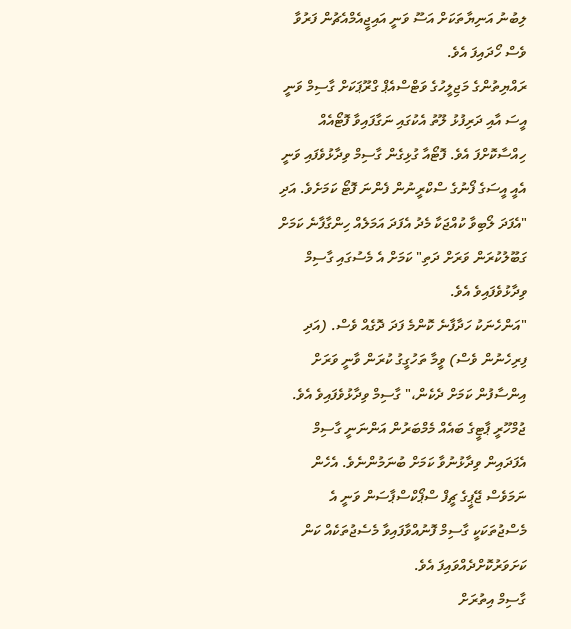ލިބުނު އަނިޔާތަކަށް އަސޫ ވަނީ އައިޖީއެމްއެޗުން ފަރުވާ ވެސް ހޯދައިފަ އެވެ.
ރައްޔިތުންގެ މަޖިލީހުގެ ވަޓްސްއެޕް ގްރޫޕަކަށް ގާސިމް ވަނީ އީސަ އާއި ދަރިފުޅު ލޫތު އެކުގައި ނަގާފައިވާ ފޮޓޯއެއް ހިއްސާކޮށްފަ އެވެ. ފޮޓޯއާ ގުޅިގެން ގާސިމް ވިދާޅުވެފައި ވަނީ އެއީ އީސަގެ ފޯނުގެ ސްކްރީނުން ފެންނަ ފޮޓޯ ކަމަށެވެ. އަދި "އެފަދަ ލޯބިވާ ކުއްޖަކާ މެދު އެފަދަ އަމަލެއް ހިންގާފާނެ ކަމަށް ގަބޫލުކުރަން ވަރަށް ދަތި" ކަމަށް އެ މެސުގައި ގާސިމް ވިދާޅުވެފައިވެ އެވެ.
"އަންހެނަކު ހަދާފާނެ ކޮންމެ ފަދަ ދޮގެއް ވެސް. (އަދި ފިރިހެނުން ވެސް) ވީމާ ތަހުގީގު ކުރަން ވާނީ ވަރަށް އިންސާފުން ކަމަށް ދެކެން،" ގާސިމް ވިދާޅުވެފައިވެ އެވެ.
ޖުމްހޫރީ ޕާޓީގެ ބައެއް މެމްބަރުން އަންނަނީ ގާސިމް އެފަދައިން ވިދާޅުނުވާ ކަމަށް ބުނަމުންނެވެ. އެހެން ނަމަވެސް ޖޭޕީގެ ޗީފް ސްޕޯކްސްޕާސަން ވަނީ އެ މެސްޖުތަކަކީ ގާސިމް ފޮނުއްވާފައިވާ މެސެޖުތަކެއް ކަން ކަށަވަރުކޮށްދެއްވައިފަ އެވެ.
ގާސިމް އިތުރަށް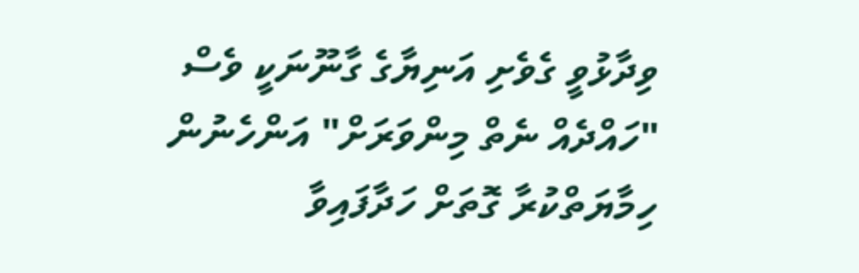ވިދާޅުވީ ގެވެށި އަނިޔާގެ ގާނޫނަކީ ވެސް "ހައްދެއް ނެތް މިންވަރަށް" އަންހެނުން ހިމާޔަތްކުރާ ގޮތަށް ހަދާފައިވާ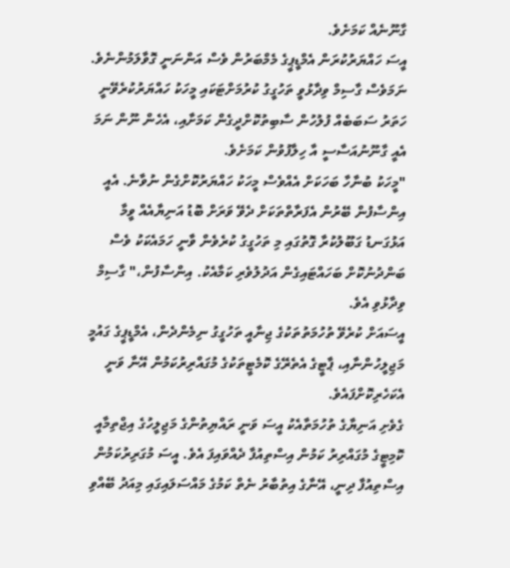ގާނޫނެއް ކަމަށެވެ.
އީސަ ހައްޔަރުކުރަން އެމްޑީޕީގެ މެމްބަރުން ވެސް އަންނަނީ ގޮވާލަމުންނެވެ. ނަމަވެސް ގާސިމް ވިދާޅުވީ ތަހުގީގު ކުރުމަށްޓަކައި މީހަކު ހައްޔަރުކުރެވޭނީ ހަތަރު ސަބަބެއް ފުލުހުން ސާބިތުކޮށްދީގެން ކަމަށާއި، އެހެން ނޫން ނަމަ އެއީ ގާނޫނުއަސާސީ އާ ހިލާފުވުން ކަމަށެވެ.
"މީހަކު ބުނާހާ ބަހަކަށް އެއްވެސް މީހަކު ހައްޔަރުކޮށްގެން ނުވާނެ. އެއީ އިންސާފުން ބޭރުން އެފަރާތްތަކަށް ދެވޭ ވަރަށް ބޮޑު އަނިޔާއެއް ވީމާ އަޅުގަނޑު ގަބޫލުކުރާ ގޮތުގައި މި ތަހުގީގު ކުރެވެން ވާނީ ހަމައެކަކު ވެސް ބަންދުނުކޮށް ބަހައްޓައިގެން އަދުލުވެރި ކަމާއެކު. އިންސާފުން،" ގާސިމް ވިދާޅުވި އެވެ.
އީސައަށް ކުރެވޭ ތުހުމަތުތަކުގެ ޖިނާއީ ތަހުގީގު ނިމެންދެން، އެމްޑީޕީގެ ގައުމީ މަޖިލީހުންނާއި، ޕާޓީގެ އެތެރޭގެ ކޮމެޓީތަކުގެ މުގައްރިރުކަމުން އޭނާ ވަނީ އެކަހެރިކޮށްފައެވެ.
ގެވެށި އަނިޔާގެ ތުހުމަތާއެކު އީސަ ވަނީ ރައްޔިތުންގެ މަޖިލީހުގެ އިޖްތިމާއީ ކޮމިޓީގެ މުގައްރިރު ކަމުން އިސްތިއުފާ ދެއްވައިފަ އެވެ. އީސަ މުގަރިރުކަމުން އިސްތިއުފާ ދިނީ، އޭނާގެ އިތުބާރު ނެތް ކަމުގެ މައްސަލައިގައި މިއަދު ބޭއްވި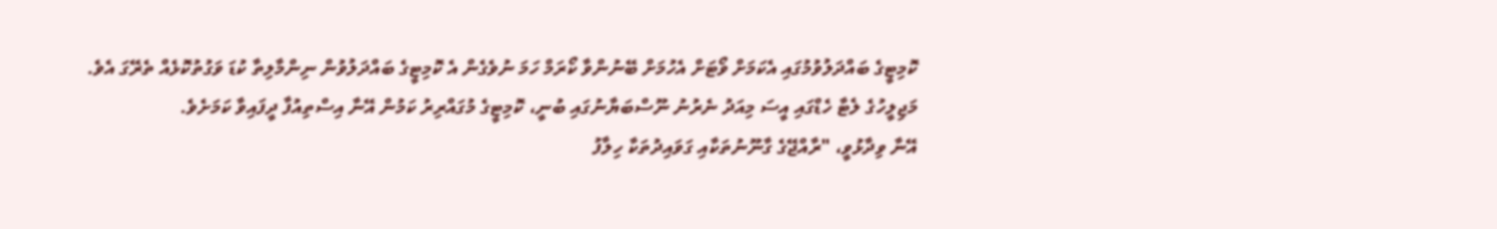ކޮމިޓީގެ ބައްދަލުވުމުގައި އެކަމަށް ވޯޓަށް އެހުމަށް ބޭނުންވާ ކޯރަމް ހަމަ ނުވެގެން އެ ކޮމިޓީގެ ބައްދަލުވުން ނިންމާލިތާ ކުޑަ ވަގުތުކޮޅެއް ތެރޭގަ އެވެ.
މަޖިލީހުގެ ލެޓާ ހެޑްގައި އީސަ މިއަދު ނެރުނު ނޫސްބަޔާނުގައި ބުނީ، ކޮމިޓީގެ މުގައްރިރު ކަމުން އޭނާ އިސްތިއުފާ ދީފައިވާ ކަމަށެވެ.
އޭނާ ވިދާޅުވީ، "ރާއްޖޭގެ ގާނޫނުތަކާއި ގަވައިދުތަކާ ހިލާފު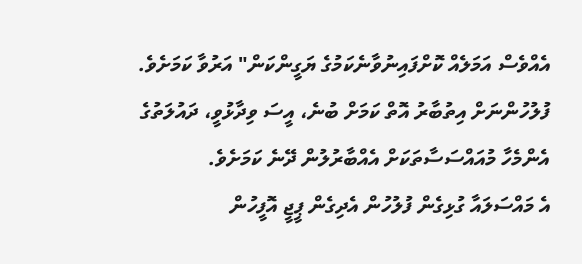އެއްވެސް އަމަލެއް ކޮށްފައިނުވާނެކަމުގެ ޔަގީންކަން" އަރުވާ ކަމަށެވެ.
ފުލުހުންނަށް އިތުބާރު އޮތް ކަމަށް ބުނެ، އީސަ ވިދާޅުވީ، ދައުލަތުގެ އެންމެހާ މުއައްސަސާތަކަށް އެއްބާރުލުން ދޭނެ ކަމަށެވެ.
އެ މައްސަލައާ ގުޅިގެން ފުލުހުން އެދިގެން ޕީޖީ އޮފީހުން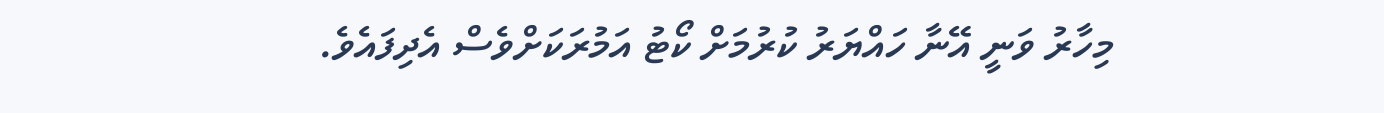މިހާރު ވަނީ އޭނާ ހައްޔަރު ކުރުމަށް ކޯޓު އަމުރަކަށްވެސް އެދިފައެވެ.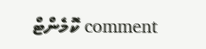comment ކޮމެންޓް